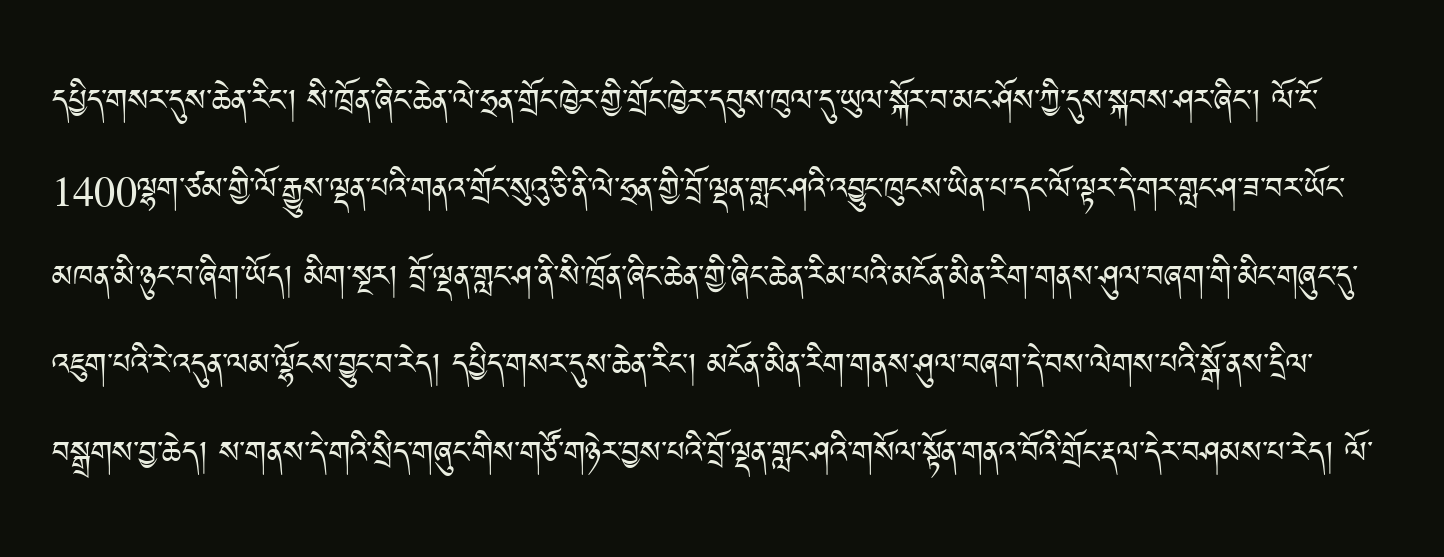དཔྱིད་གསར་དུས་ཆེན་རིང་། སི་ཁྲོན་ཞིང་ཆེན་ལེ་ཧྲན་གྲོང་ཁྱེར་གྱི་གྲོང་ཁྱེར་དབུས་ཁུལ་དུ་ཡུལ་སྐོར་བ་མང་ཤོས་ཀྱི་དུས་སྐབས་ཤར་ཞིང་། ལོ་ངོ་1400ལྷག་ཙམ་གྱི་ལོ་རྒྱུས་ལྡན་པའི་གནའ་གྲོང་སུའུ་ཅི་ནི་ལེ་ཧྲན་གྱི་བྲོ་ལྡན་གླང་ཤའི་འབྱུང་ཁུངས་ཡིན་པ་དང་ལོ་ལྟར་དེ་གར་གླང་ཤ་ཟ་བར་ཡོང་མཁན་མི་ཉུང་བ་ཞིག་ཡོད། མིག་སྔར། བྲོ་ལྡན་གླང་ཤ་ནི་སི་ཁྲོན་ཞིང་ཆེན་གྱི་ཞིང་ཆེན་རིམ་པའི་མངོན་མིན་རིག་གནས་ཤུལ་བཞག་གི་མིང་གཞུང་དུ་འཇུག་པའི་རེ་འདུན་ལམ་ལྷོངས་བྱུང་བ་རེད། དཔྱིད་གསར་དུས་ཆེན་རིང་། མངོན་མིན་རིག་གནས་ཤུལ་བཞག་དེ་བས་ལེགས་པའི་སྒོ་ནས་དྲིལ་བསྒྲགས་བྱ་ཆེད། ས་གནས་དེ་གའི་སྲིད་གཞུང་གིས་གཙོ་གཉེར་བྱས་པའི་བྲོ་ལྡན་གླང་ཤའི་གསོལ་སྟོན་གནའ་བོའི་གྲོང་རྡལ་དེར་བཤམས་པ་རེད། ལོ་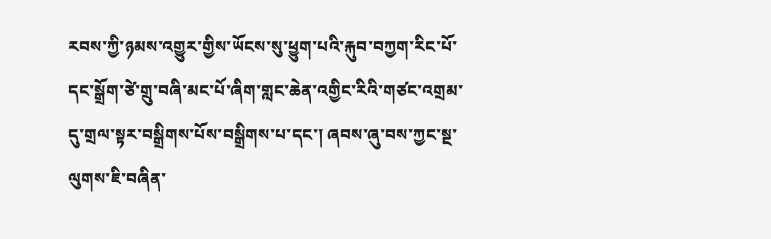རབས་ཀྱི་ཉམས་འགྱུར་གྱིས་ཡོངས་སུ་ཕྱུག་པའི་རྐུབ་བཀྱག་རིང་པོ་དང་སྒྲོག་ཙེ་གྲུ་བཞི་མང་པོ་ཞིག་གླང་ཆེན་འགྱིང་རིའི་གཙང་འགྲམ་དུ་གྲལ་སྟར་བསྒྲིགས་པོས་བསྒྲིགས་པ་དང་། ཞབས་ཞུ་བས་ཀྱང་སྔ་ལུགས་ཇི་བཞིན་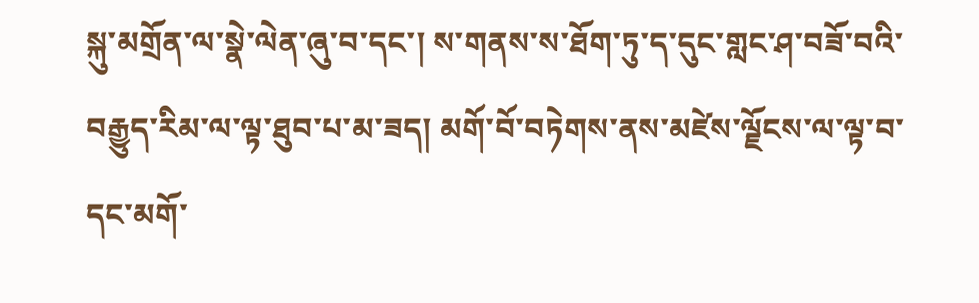སྐུ་མགྲོན་ལ་སྣེ་ལེན་ཞུ་བ་དང་། ས་གནས་ས་ཐོག་ཏུ་ད་དུང་གླང་ཤ་བཟོ་བའི་བརྒྱུད་རིམ་ལ་ལྟ་ཐུབ་པ་མ་ཟད། མགོ་བོ་བཏེགས་ནས་མཛེས་ལྗོངས་ལ་ལྟ་བ་དང་མགོ་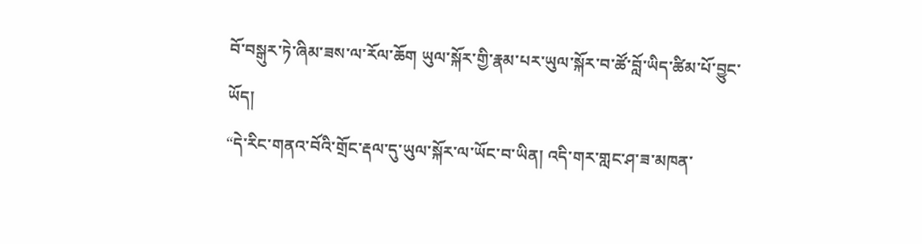བོ་བསྒུར་ཏེ་ཞིམ་ཟས་ལ་རོལ་ཆོག ཡུལ་སྐོར་གྱི་རྣམ་པར་ཡུལ་སྐོར་བ་ཚོ་བློ་ཡིད་ཚིམ་པོ་བྱུང་ཡོད།
“དེ་རིང་གནའ་བོའི་གྲོང་རྡལ་དུ་ཡུལ་སྐོར་ལ་ཡོང་བ་ཡིན། འདི་གར་གླང་ཤ་ཟ་མཁན་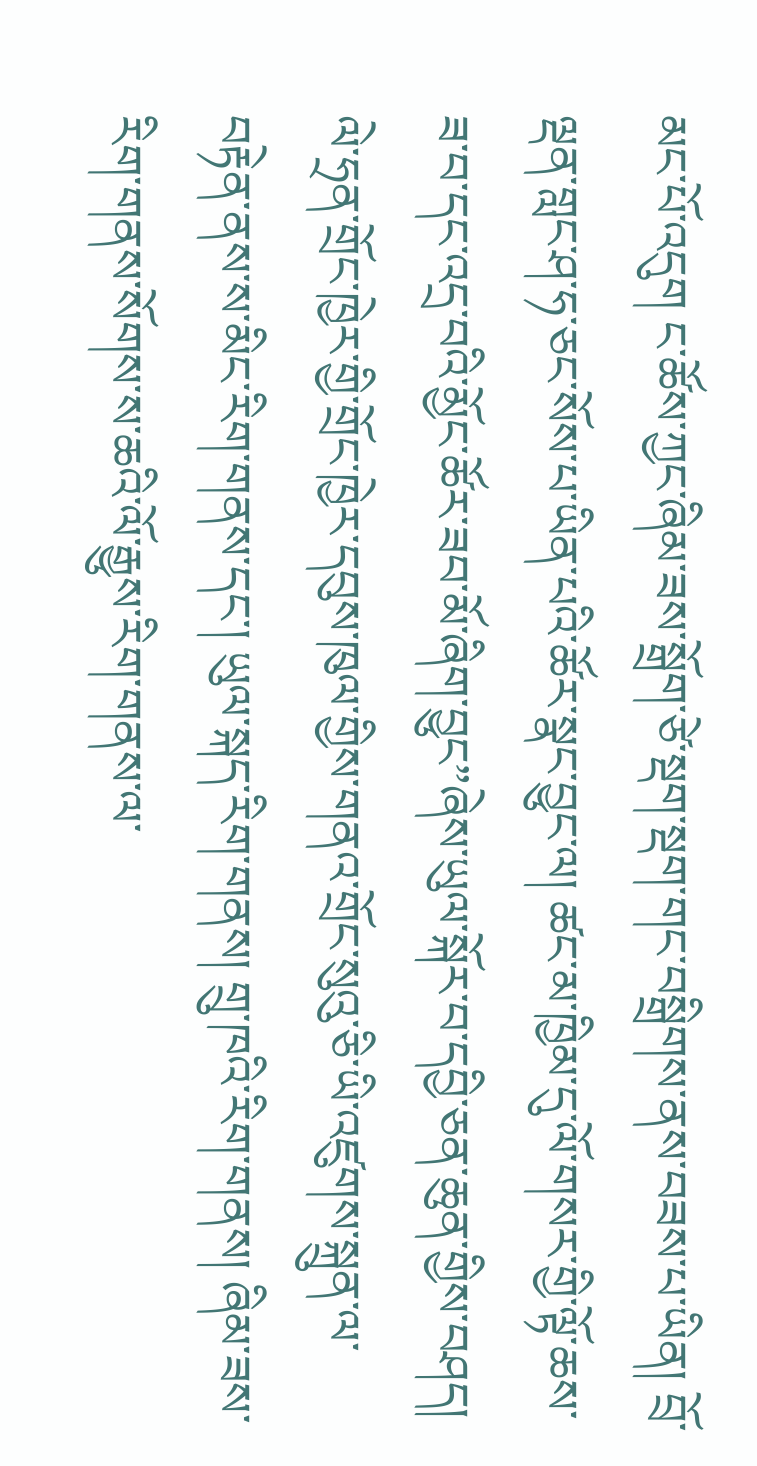མང་པོ་འདུག ང་ཚོས་ཀྱང་ཞིམ་ཟས་སྒྲོག་ཙེ་སྡག་སྡག་གང་བསྒྲིགས་ནས་བཟས་པ་ཡིན། བྲོ་ལྡན་གླང་ཤ་ཧ་ཅང་སོས་པ་ཡིན་པའི་ཚོར་སྣང་བྱུང་ལ། ཚང་མ་ཁྱིམ་དུ་ལོ་གསར་གྱི་ལྟོ་ཆས་ཟ་བ་དང་འདྲ་བའི་མྱོང་ཚོར་ཟབ་མོ་ཞིག་བྱུང”ཞེས་ཡུལ་སྐོར་བ་དབྱི་ཅན་ཆུན་གྱིས་བཤད།
ལེ་ཧྲན་གྲོང་ཁྱེར་གྱི་གྲོང་ཁྱེར་དབུས་ཁུལ་གྱིས་གནའ་གྲོང་སུའུ་ཅི་ཡི་འཛུགས་སྐྲུན་ལ་བརྟེན་ནས་ས་མིང་རིག་གནས་དང་། ཡུལ་སྐད་རིག་གནས། གྲུ་ཁའི་རིག་གནས། ཞིམ་ཟས་རིག་གནས་སོགས་ས་ཆའི་ལོ་རྒྱུས་རིག་གནས་ལ་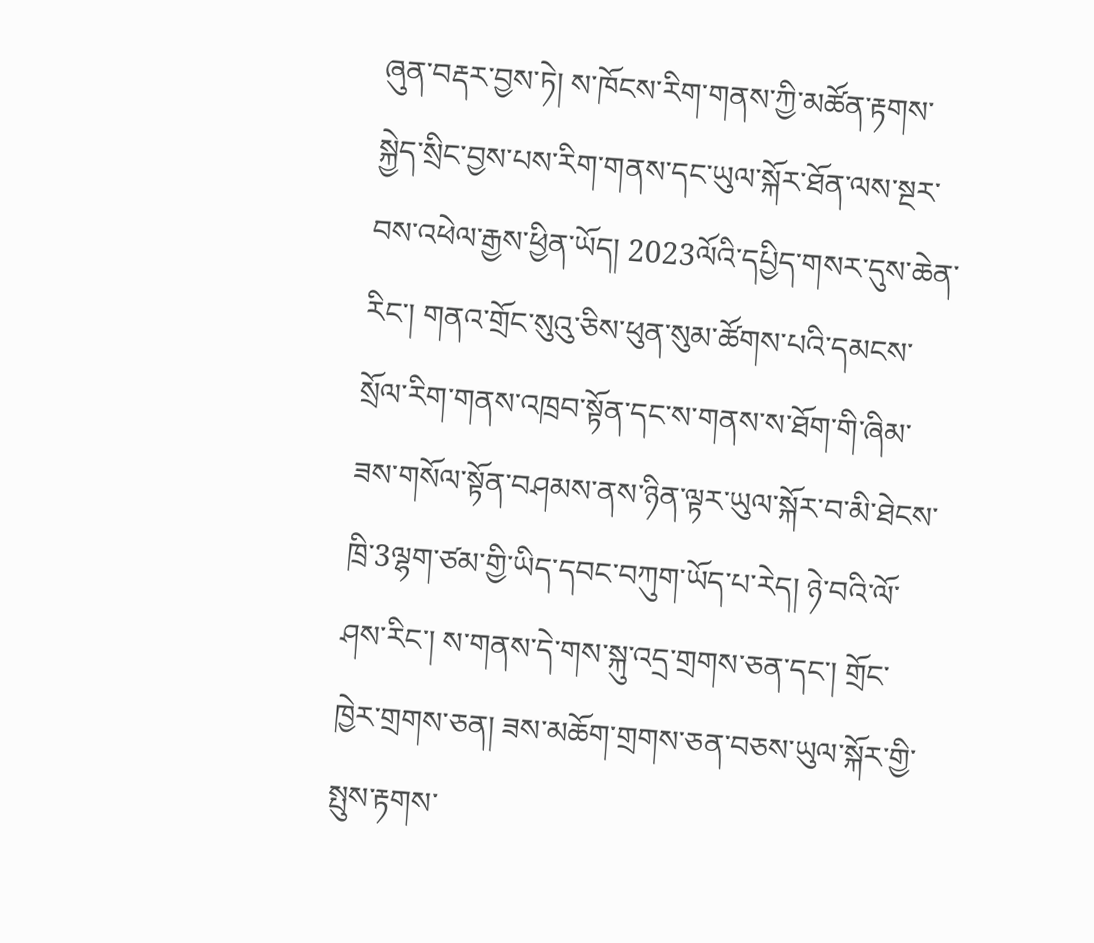ཞུན་བརྡར་བྱས་ཏེ། ས་ཁོངས་རིག་གནས་ཀྱི་མཚོན་རྟགས་སྐྱེད་སྲིང་བྱས་པས་རིག་གནས་དང་ཡུལ་སྐོར་ཐོན་ལས་སྔར་བས་འཕེལ་རྒྱས་ཕྱིན་ཡོད། 2023ལོའི་དཔྱིད་གསར་དུས་ཆེན་རིང་། གནའ་གྲོང་སུའུ་ཅིས་ཕུན་སུམ་ཚོགས་པའི་དམངས་སྲོལ་རིག་གནས་འཁྲབ་སྟོན་དང་ས་གནས་ས་ཐོག་གི་ཞིམ་ཟས་གསོལ་སྟོན་བཤམས་ནས་ཉིན་ལྟར་ཡུལ་སྐོར་བ་མི་ཐེངས་ཁྲི་3ལྷག་ཙམ་གྱི་ཡིད་དབང་བཀུག་ཡོད་པ་རེད། ཉེ་བའི་ལོ་ཤས་རིང་། ས་གནས་དེ་གས་སྐུ་འདྲ་གྲགས་ཅན་དང་། གྲོང་ཁྱེར་གྲགས་ཅན། ཟས་མཆོག་གྲགས་ཅན་བཅས་ཡུལ་སྐོར་གྱི་སྤུས་རྟགས་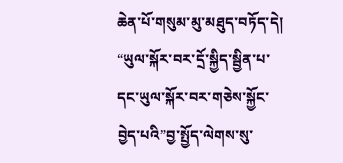ཆེན་པོ་གསུམ་མུ་མཐུད་བཏོད་དེ། “ཡུལ་སྐོར་བར་དྲོ་སྐྱིད་སྦྱིན་པ་དང་ཡུལ་སྐོར་བར་གཅེས་སྐྱོང་བྱེད་པའི”བྱ་སྤྱོད་ལེགས་སུ་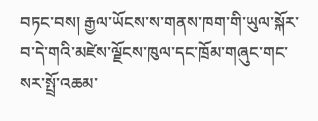བཏང་བས། རྒྱལ་ཡོངས་ས་གནས་ཁག་གི་ཡུལ་སྐོར་བ་དེ་གའི་མཛེས་ལྗོངས་ཁུལ་དང་ཁྲོམ་གཞུང་གང་སར་སྤྲོ་འཆམ་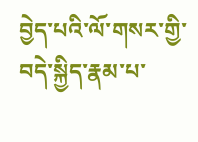བྱེད་པའི་ལོ་གསར་གྱི་བདེ་སྐྱིད་རྣམ་པ་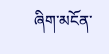ཞིག་མངོན་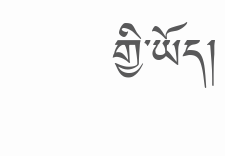གྱི་ཡོད།